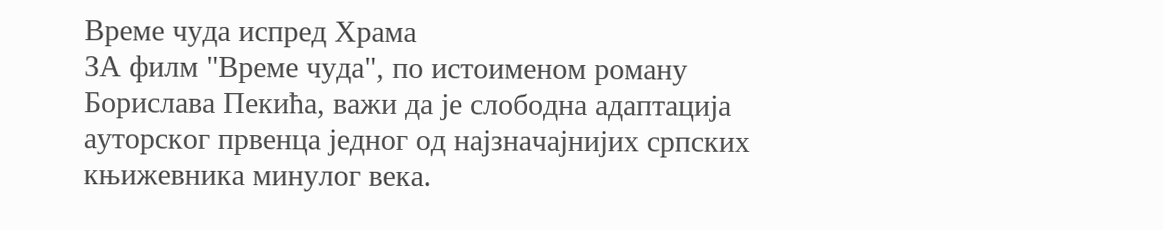Време чуда испред Храма
ЗА филм "Време чуда", по истоименом роману Борислава Пекића, важи да је слободна адаптација ауторског првенца једног од најзначајнијих српских књижевника минулог века.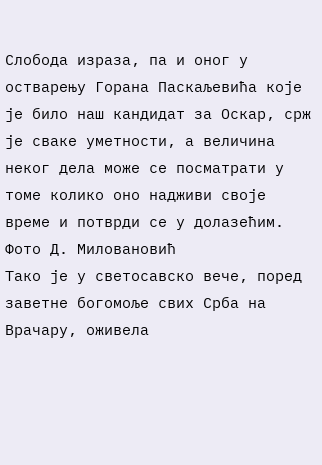Слобода израза, па и оног у остварењу Горана Паскаљевића које је било наш кандидат за Оскар, срж је сваке уметности, а величина неког дела може се посматрати у томе колико оно надживи своје време и потврди се у долазећим.
Фото Д. Миловановић
Тако је у светосавско вече, поред заветне богомоље свих Срба на Врачару, оживела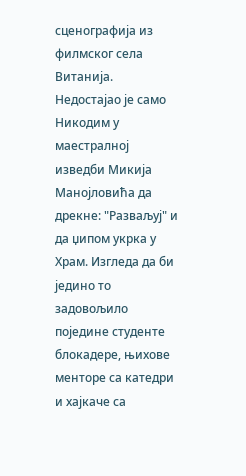сценографија из филмског села Витанија. Недостајао је само Никодим у маестралној изведби Микија Манојловића да дрекне: "Разваљуј" и да џипом укрка у Храм. Изгледа да би једино то задовољило поједине студенте блокадере, њихове менторе са катедри и хајкаче са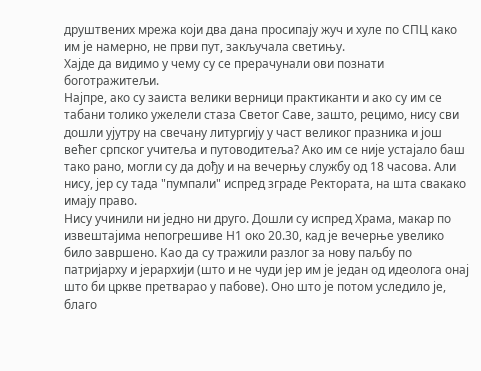друштвених мрежа који два дана просипају жуч и хуле по СПЦ како им је намерно, не први пут, закључала светињу.
Хајде да видимо у чему су се прерачунали ови познати боготражитељи.
Најпре, ако су заиста велики верници практиканти и ако су им се табани толико ужелели стаза Светог Саве, зашто, рецимо, нису сви дошли ујутру на свечану литургију у част великог празника и још већег српског учитеља и путоводитеља? Ако им се није устајало баш тако рано, могли су да дођу и на вечерњу службу од 18 часова. Али нису, јер су тада "пумпали" испред зграде Ректората, на шта свакако имају право.
Нису учинили ни једно ни друго. Дошли су испред Храма, макар по извештајима непогрешиве Н1 око 20.30, кад је вечерње увелико било завршено. Као да су тражили разлог за нову паљбу по патријарху и јерархији (што и не чуди јер им је један од идеолога онај што би цркве претварао у пабове). Оно што је потом уследило је, благо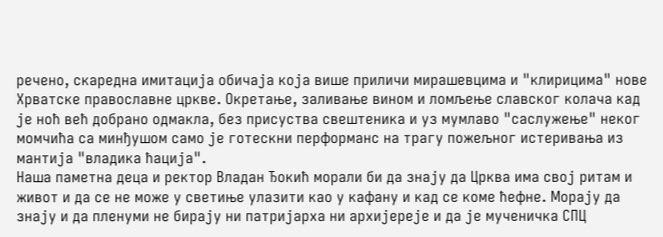речено, скаредна имитација обичаја која више приличи мирашевцима и "клирицима" нове Хрватске православне цркве. Окретање, заливање вином и ломљење славског колача кад је ноћ већ добрано одмакла, без присуства свештеника и уз мумлаво "саслужење" неког момчића са минђушом само је готескни перформанс на трагу пожељног истеривања из мантија "владика ћација".
Наша паметна деца и ректор Владан Ђокић морали би да знају да Црква има свој ритам и живот и да се не може у светиње улазити као у кафану и кад се коме ћефне. Морају да знају и да пленуми не бирају ни патријарха ни архијереје и да је мученичка СПЦ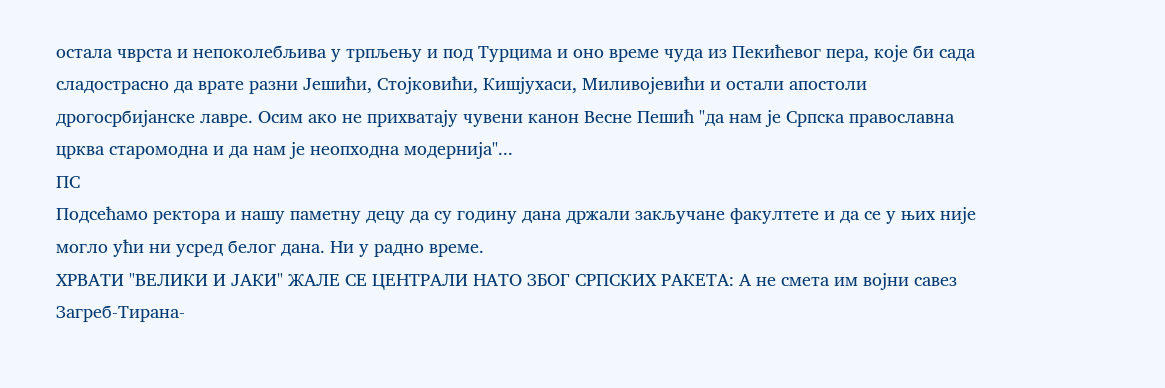остала чврста и непоколебљива у трпљењу и под Турцима и оно време чуда из Пекићевог пера, које би сада сладострасно да врате разни Јешићи, Стојковићи, Кишјухаси, Миливојевићи и остали апостоли дрогосрбијанске лавре. Осим ако не прихватају чувени канон Весне Пешић "да нам је Српска православна црква старомодна и да нам је неопходна модернија"...
ПС
Подсећамо ректора и нашу паметну децу да су годину дана држали закључане факултете и да се у њих није могло ући ни усред белог дана. Ни у радно време.
ХРВАТИ "ВЕЛИКИ И ЈАКИ" ЖАЛЕ СЕ ЦЕНТРАЛИ НАТО ЗБОГ СРПСКИХ РАКЕТА: А не смета им војни савез Загреб-Тирана-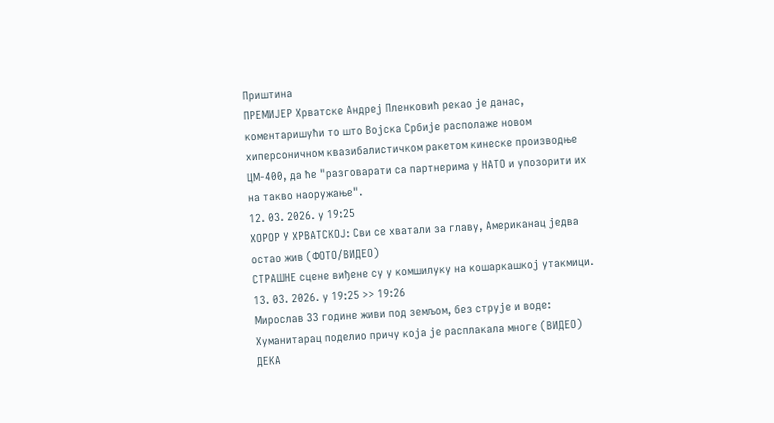Приштина
ПРЕМИЈЕР Хрватске Андреј Пленковић рекао је данас, коментаришући то што Војска Србије располаже новом хиперсоничном квазибалистичком ракетом кинеске производње ЦМ-400, да ће "разговарати са партнерима у НАТО и упозорити их на такво наоружање".
12. 03. 2026. у 19:25
ХОРОР У ХРВАТСКОЈ: Сви се хватали за главу, Американац једва остао жив (ФОТО/ВИДЕО)
СТРАШНЕ сцене виђене су у комшилуку на кошаркашкој утакмици.
13. 03. 2026. у 19:25 >> 19:26
Мирослав 33 године живи под земљом, без струје и воде: Хуманитарац поделио причу која је расплакала многе (ВИДЕО)
ДЕКА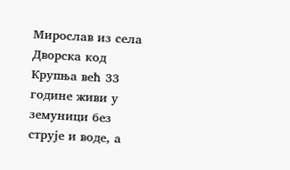Мирослав из села Дворска код Крупња већ 33 године живи у земуници без струје и воде, а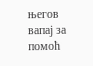његов вапај за помоћ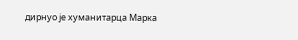дирнуо је хуманитарца Марка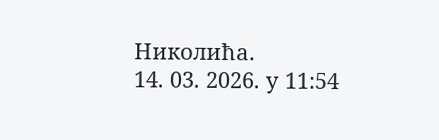Николића.
14. 03. 2026. у 11:54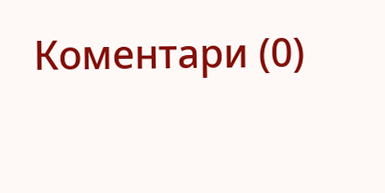Коментари (0)